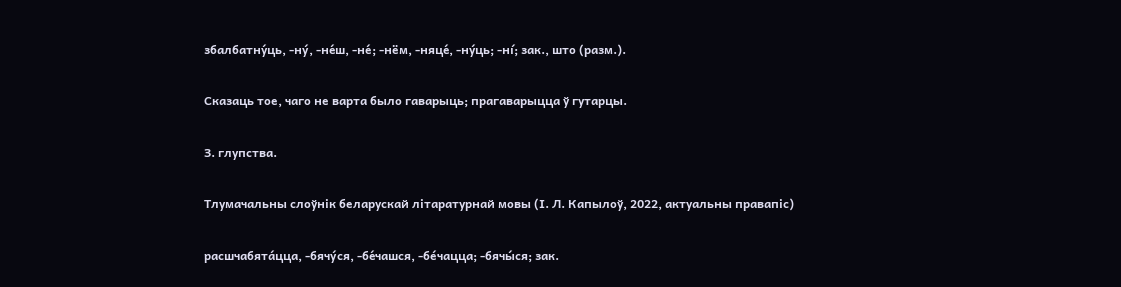збалбатну́ць, -ну́, -не́ш, -не́; -нём, -няце́, -ну́ць; -ні́; зак., што (разм.).

Сказаць тое, чаго не варта было гаварыць; прагаварыцца ў гутарцы.

З. глупства.

Тлумачальны слоўнік беларускай літаратурнай мовы (І. Л. Капылоў, 2022, актуальны правапіс)

расшчабята́цца, -бячу́ся, -бе́чашся, -бе́чацца; -бячы́ся; зак.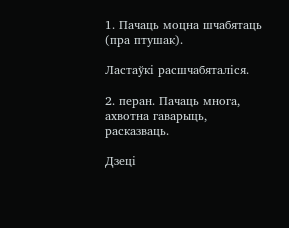1. Пачаць моцна шчабятаць (пра птушак).

Ластаўкі расшчабяталіся.

2. перан. Пачаць многа, ахвотна гаварыць, расказваць.

Дзеці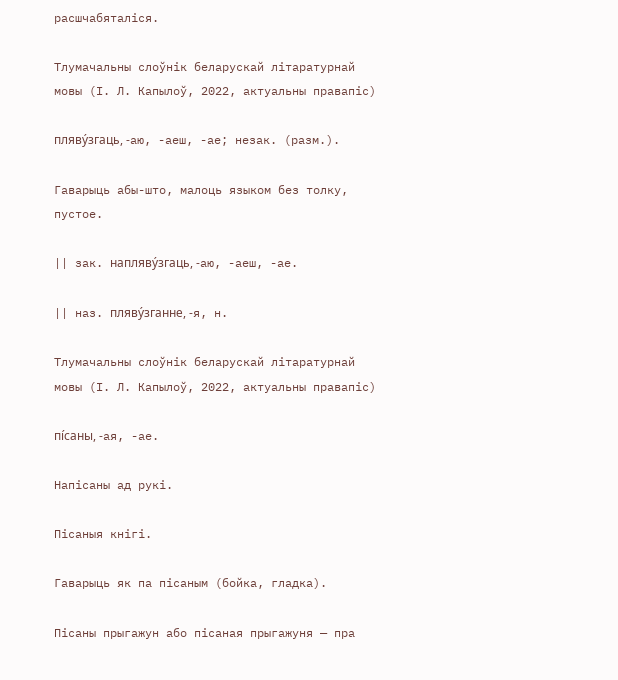расшчабяталіся.

Тлумачальны слоўнік беларускай літаратурнай мовы (І. Л. Капылоў, 2022, актуальны правапіс)

пляву́згаць, -аю, -аеш, -ае; незак. (разм.).

Гаварыць абы-што, малоць языком без толку, пустое.

|| зак. напляву́згаць, -аю, -аеш, -ае.

|| наз. пляву́зганне, -я, н.

Тлумачальны слоўнік беларускай літаратурнай мовы (І. Л. Капылоў, 2022, актуальны правапіс)

пі́саны, -ая, -ае.

Напісаны ад рукі.

Пісаныя кнігі.

Гаварыць як па пісаным (бойка, гладка).

Пісаны прыгажун або пісаная прыгажуня — пра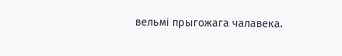вельмі прыгожага чалавека.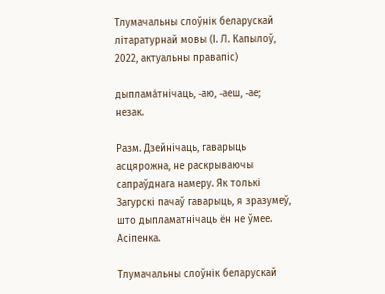Тлумачальны слоўнік беларускай літаратурнай мовы (І. Л. Капылоў, 2022, актуальны правапіс)

дыплама́тнічаць, ‑аю, ‑аеш, ‑ае; незак.

Разм. Дзейнічаць, гаварыць асцярожна, не раскрываючы сапраўднага намеру. Як толькі Загурскі пачаў гаварыць, я зразумеў, што дыпламатнічаць ён не ўмее. Асіпенка.

Тлумачальны слоўнік беларускай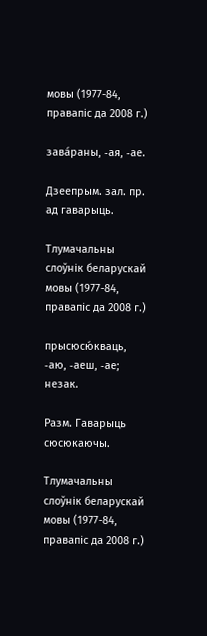мовы (1977-84, правапіс да 2008 г.)

зава́раны, ‑ая, ‑ае.

Дзеепрым. зал. пр. ад гаварыць.

Тлумачальны слоўнік беларускай мовы (1977-84, правапіс да 2008 г.)

прысюсю́кваць, ‑аю, ‑аеш, ‑ае; незак.

Разм. Гаварыць сюсюкаючы.

Тлумачальны слоўнік беларускай мовы (1977-84, правапіс да 2008 г.)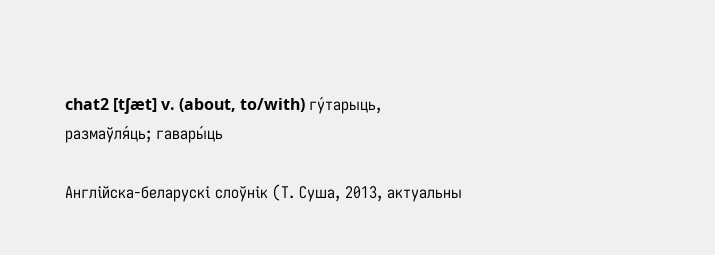chat2 [tʃæt] v. (about, to/with) гу́тарыць, размаўля́ць; гавары́ць

Англійска-беларускі слоўнік (Т. Суша, 2013, актуальны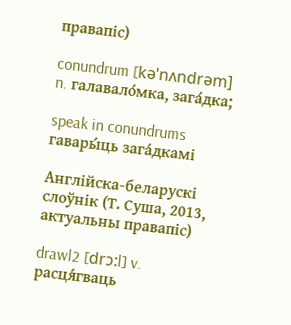правапіс)

conundrum [kəˈnʌndrəm] n. галавало́мка, зага́дка;

speak in conundrums гавары́ць зага́дкамі

Англійска-беларускі слоўнік (Т. Суша, 2013, актуальны правапіс)

drawl2 [drɔ:l] v. расця́гваць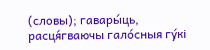(словы); гавары́ць, расця́гваючы гало́сныя гу́кі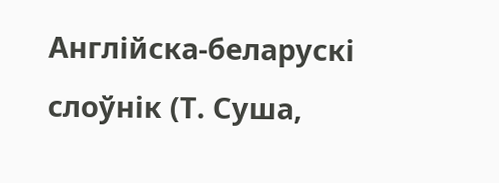Англійска-беларускі слоўнік (Т. Суша,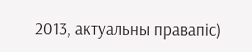2013, актуальны правапіс)